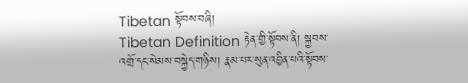Tibetan སྟོབས་བཞི།
Tibetan Definition རྟེན་གྱི་སྟོབས་ནི། སྐྱབས་འགྲོ་དང་སེམས་བསྐྱེད་གཉིས། རྣམ་པར་སུན་འབྱིན་པའི་སྟོབས་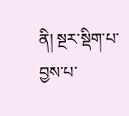ནི། སྔར་སྡིག་པ་བྱས་པ་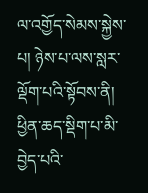ལ་འགྱོད་སེམས་སྐྱེས་པ། ཉེས་པ་ལས་སླར་ལྡོག་པའི་སྟོབས་ནི། ཕྱིན་ཆད་སྡིག་པ་མི་བྱེད་པའི་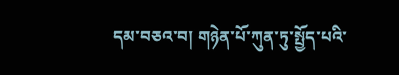དམ་བཅའ་བ། གཉེན་པོ་ཀུན་ཏུ་སྤྱོད་པའི་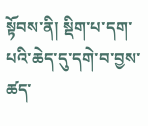སྟོབས་ནི། སྡིག་པ་དག་པའི་ཆེད་དུ་དགེ་བ་བྱས་ཚད་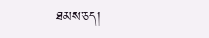ཐམས་ཅད།